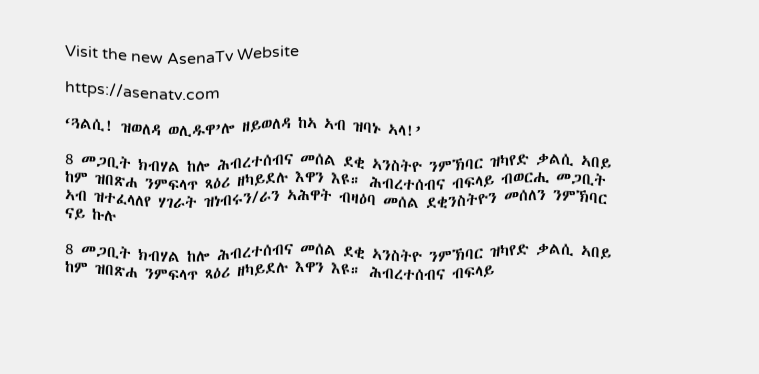Visit the new AsenaTv Website

https://asenatv.com

‘ጓልሲ! ዝወለዳ ወሊዱዋ’ሎ ዘይወለዳ ከኣ ኣብ ዝባኑ ኣላ!’

8 መጋቢት ክብሃል ከሎ ሕብረተሰብና መሰል ደቂ ኣንስትዮ ንምኽባር ዝካየድ ቃልሲ ኣበይ ከም ዝበጽሐ ንምፍላጥ ጻዕሪ ዘካይደሉ እዋን እዩ። ሕብረተሰብና ብፍላይ ብወርሒ መጋቢት ኣብ ዝተፈላለየ ሃገራት ዝነብሩን/ራን ኣሕዋት ብዛዕባ መሰል ደቂንስትዮን መሰለን ንምኽባር ናይ ኩሉ

8 መጋቢት ክብሃል ከሎ ሕብረተሰብና መሰል ደቂ ኣንስትዮ ንምኽባር ዝካየድ ቃልሲ ኣበይ ከም ዝበጽሐ ንምፍላጥ ጻዕሪ ዘካይደሉ እዋን እዩ። ሕብረተሰብና ብፍላይ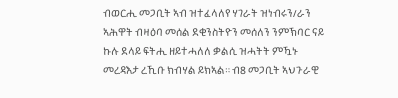ብወርሒ መጋቢት ኣብ ዝተፈላለየ ሃገራት ዝነብሩን/ራን ኣሕዋት ብዛዕባ መሰል ደቂንስትዮን መሰለን ንምኽባር ናይ ኩሉ ደላይ ፍትሒ ዘይተሓለለ ቃልሲ ዝሓትት ምዃኑ መረዳእታ ረኺቡ ክብሃል ይክኣል። ብ8 መጋቢት ኣህጉራዊ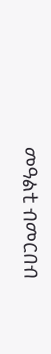መዓልቲ ብመርበብ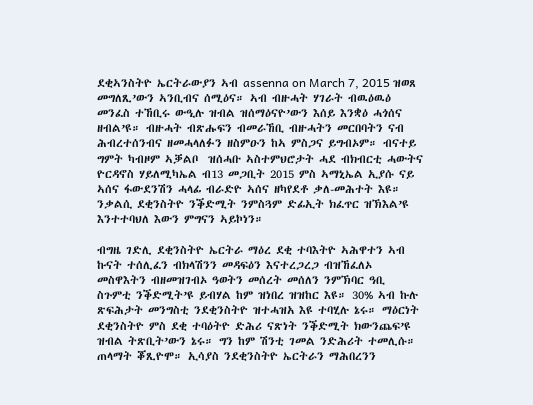ደቂኣንስትዮ ኤርትራውያን ኣብ assenna on March 7, 2015 ዝወጸ መግለጺ’ውን ኣንቢብና ሰሚዕና። ኣብ ብዙሓት ሃገራት ብዉዕዉዕ መንፈስ ተኸቢሩ ውዒሉ ዝብል ዝሰማዕናዮ’ውን እሰይ እንቋዕ ሓጎሰና ዘብል’ዩ። ብዙሓት ብጽሑፍን ብመራኸቢ ብዙሓትን መርበባትን ናብ ሕብረተሰንብና ዘመሓላለፉን ዘስምዑን ከኣ ምስጋና ይግብኦም። ብናተይ ግምት ካብዞም ኣቓልቦ  ዝሰሓቡ ኣስተምህሮታት ሓደ ብክብርቲ ሓውትና ዮርዳኖስ ሃይለሚካኤል ብ13 መጋቢት 2015 ምስ ኣማኒኤል ኢያሱ ናይ ኣሰና ፋውደንሽን ሓላፊ ብራድዮ ኣሰና ዘካየደቶ ቃለ-መሕተት እዩ። ንቃልሲ ደቂንስትዮ ንቕድሚት ንምስጓም ድፊኢት ክፈጥር ዝኽእል’ዩ እንተተባህለ እውን ምግናን ኣይኮነን።

ብግዜ ገድሊ ደቂንስትዮ ኤርትራ ማዕረ ደቂ ተባእትዮ ኣሕዋተን ኣብ ኩናት ተሰሊፈን ብክላሽንን መዳፍዕን እናተረጋረጋ ብዝኸፈለኦ መስዋእትን ብዘመዝገብኦ ዓወትን መሰረት መሰለን ንምኽባር ዓቢ ስጉምቲ ንቕድሚት’ዩ ይብሃል ከም ዝነበረ ዝዝከር እዩ። 30% ኣብ ኩሉ ጽፍሕታት መንግስቲ ንደቂንስትዮ ዝተሓዝአ እዩ ተባሂሉ ኔሩ። ማዕርነት ደቂንስትዮ ምስ ደቂ ተባዕትዮ ድሕሪ ናጽነት ንቕድሚት ክውንጨፍ’ዩ ዝብል ትጽቢት’ውን ኔሩ። ግን ከም ሽንቲ ገመል ንድሕሪት ተመሊሱ። ጠላማት ቖጺዮሞ። ኢሳያስ ንደቂንስትዮ ኤርትራን ማሕበረንን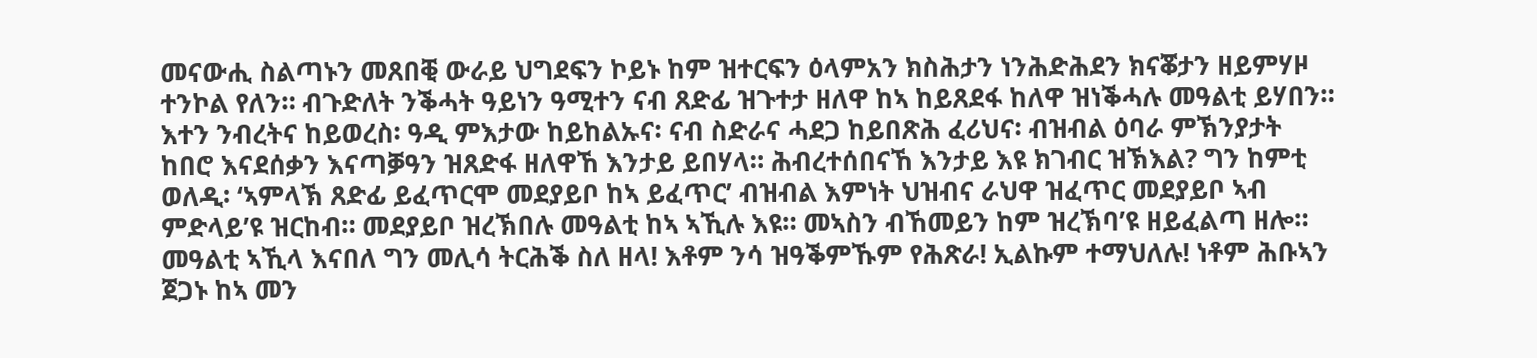መናውሒ ስልጣኑን መጸበቒ ውራይ ህግደፍን ኮይኑ ከም ዝተርፍን ዕላምአን ክስሕታን ነንሕድሕደን ክናቖታን ዘይምሃዞ ተንኮል የለን። ብጉድለት ንቕሓት ዓይነን ዓሚተን ናብ ጸድፊ ዝጉተታ ዘለዋ ከኣ ከይጸደፋ ከለዋ ዝነቕሓሉ መዓልቲ ይሃበን። እተን ንብረትና ከይወረስ፡ ዓዲ ምእታው ከይከልኡና፡ ናብ ስድራና ሓደጋ ከይበጽሕ ፈሪህና፡ ብዝብል ዕባራ ምኽንያታት ከበሮ እናደሰቃን እናጣቓዓን ዝጸድፋ ዘለዋኸ እንታይ ይበሃላ። ሕብረተሰበናኸ እንታይ እዩ ክገብር ዝኽእል? ግን ከምቲ ወለዲ፡ ‘ኣምላኽ ጸድፊ ይፈጥርሞ መደያይቦ ከኣ ይፈጥር’ ብዝብል እምነት ህዝብና ራህዋ ዝፈጥር መደያይቦ ኣብ ምድላይ’ዩ ዝርከብ። መደያይቦ ዝረኽበሉ መዓልቲ ከኣ ኣኺሉ እዩ። መኣስን ብኸመይን ከም ዝረኽባ’ዩ ዘይፈልጣ ዘሎ። መዓልቲ ኣኺላ እናበለ ግን መሊሳ ትርሕቕ ስለ ዘላ! እቶም ንሳ ዝዓቕምኹም የሕጽራ! ኢልኩም ተማህለሉ! ነቶም ሕቡኣን ጀጋኑ ከኣ መን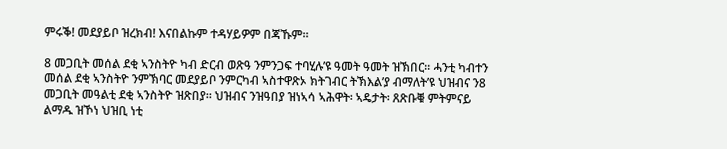ምሩቕ! መደያይቦ ዝረክብ! እናበልኩም ተዳሃይዎም በጃኹም።

8 መጋቢት መሰል ደቂ ኣንስትዮ ካብ ድርብ ወጽዓ ንምንጋፍ ተባሂሉ’ዩ ዓመት ዓመት ዝኽበር። ሓንቲ ካብተን መሰል ደቂ ኣንስትዮ ንምኽባር መደያይቦ ንምርካብ ኣስተዋጽኦ ክትገብር ትኽእል’ያ ብማለት’ዩ ህዝብና ን8 መጋቢት መዓልቲ ደቂ ኣንስትዮ ዝጽበያ። ህዝብና ንዝዓበያ ዝነኣሳ ኣሕዋት፡ ኣዴታት፡ ጸጽቡቑ ምትምናይ ልማዱ ዝኾነ ህዝቢ ነቲ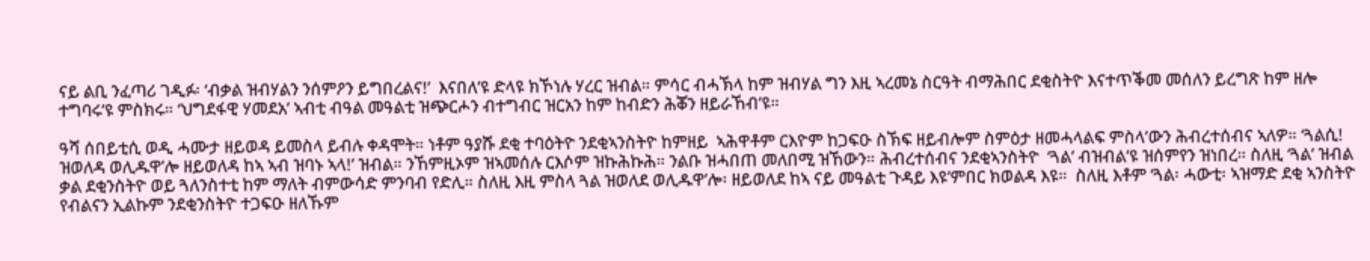ናይ ልቢ ንፈጣሪ ገዲፉ፡ ‘ብቃል ዝብሃልን ንሰምዖን ይግበረልና!’  እናበለ’ዩ ድላዩ ክኾነሉ ሃረር ዝብል። ምሳር ብሓኽላ ከም ዝብሃል ግን እዚ ኣረመኔ ስርዓት ብማሕበር ደቂስትዮ እናተጥቕመ መሰለን ይረግጽ ከም ዘሎ ተግባሩ’ዩ ምስክሩ። ‘ህግደፋዊ ሃመደአ’ ኣብቲ ብዓል መዓልቲ ዝጭርሖን ብተግብር ዝርአን ከም ከብድን ሕቖን ዘይራኸብ’ዩ።

ዓሻ ሰበይቲሲ ወዲ ሓሙታ ዘይወዳ ይመስላ ይብሉ ቀዳሞት። ነቶም ዓያሹ ደቂ ተባዕትዮ ንደቂኣንስትዮ ከምዘይ  ኣሕዋቶም ርእዮም ከጋፍዑ ስኽፍ ዘይብሎም ስምዕታ ዘመሓላልፍ ምስላ’ውን ሕብረተሰብና ኣለዎ። ‘ጓልሲ! ዝወለዳ ወሊዱዋ’ሎ ዘይወለዳ ከኣ ኣብ ዝባኑ ኣላ!’ ዝብል። ንኸምዚኦም ዝኣመሰሉ ርእሶም ዝኩሕኩሕ። ንልቡ ዝሓበጠ መለበሚ ዝኸውን። ሕብረተሰብና ንደቂኣንስትዮ  ‘ጓል’ ብዝብል’ዩ ዝሰምየን ዝነበረ። ስለዚ ‘ጓል’ ዝብል ቃል ደቂንስትዮ ወይ ጓለንስተቲ ከም ማለት ብምውሳድ ምንባብ የድሊ። ስለዚ እዚ ምስላ ጓል ዝወለደ ወሊዱዋ’ሎ፡ ዘይወለደ ከኣ ናይ መዓልቲ ጉዳይ እዩ’ምበር ክወልዳ እዩ።  ስለዚ እቶም ‘ጓል፡ ሓውቲ፡ ኣዝማድ ደቂ ኣንስትዮ የብልናን ኢልኩም ንደቂንስትዮ ተጋፍዑ ዘለኹም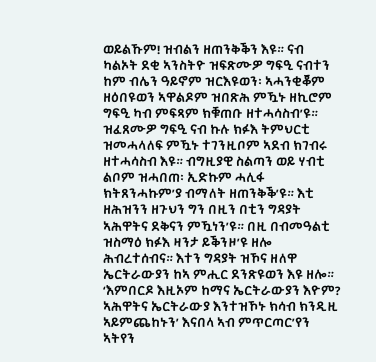ወይልኹም! ዝብልን ዘጠንቅቕን እዩ። ናብ ካልኦት ደቂ ኣንስትዮ ዝፍጽሙዎ ግፍዒ ናብተን ከም ብሌን ዓይኖም ዝርእዩወን፡ ኣሓንቂቖም ዘዕበዩወን ኣዋልዶም ዝበጽሕ ምዃኑ ዘኪሮም ግፍዒ ካብ ምፍጻም ክቑጠቡ ዘተሓሳስብ’ዩ። ዝፈጸሙዎ ግፍዒ ናብ ኩሉ ክፉእ ትምህርቲ ዝመሓላለፍ ምዃኑ ተገንዚቦም ኣደብ ክገብሩ ዘተሓሳስብ እዩ። ብግዚያዊ ስልጣን ወይ ሃብቲ ልቦም ዝሓበጠ፡ ኢድኩም ሓሊፋ ክትጸንሓኩም’ያ ብማለት ዘጠንቅቕ’ዩ። እቲ ዘሕዝንን ዘጉህን ግን በዚን በቲን ግዳያት ኣሕዋትና ደቅናን ምዃነን’ዩ። በዚ በብመዓልቲ ዝስማዕ ክፉእ ዛንታ ይቕንዞ’ዩ ዘሎ ሕብረተሰብና። እተን ግዳያት ዝኾና ዘለዋ ኤርትራውያን ከኣ ምሒር ደንጽዩወን እዩ ዘሎ። ‘እምበርዶ እዚኦም ከማና ኤርትራውያን እዮም? ኣሕዋትና ኤርትራውያ እንተዝኾኑ ክሳብ ክንዲዚ ኣይምጨከኑን’ እናበላ ኣብ ምጥርጣር’የን ኣትየን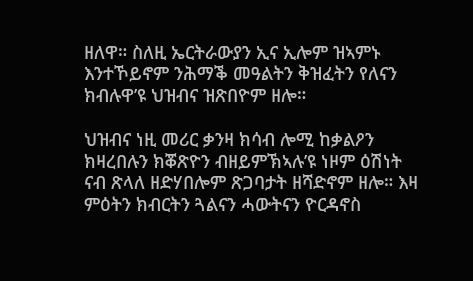ዘለዋ። ስለዚ ኤርትራውያን ኢና ኢሎም ዝኣምኑ እንተኾይኖም ንሕማቕ መዓልትን ቅዝፈትን የለናን ክብሉዋ’ዩ ህዝብና ዝጽበዮም ዘሎ።

ህዝብና ነዚ መሪር ቃንዛ ክሳብ ሎሚ ከቃልዖን ክዛረበሉን ክቖጽዮን ብዘይምኽኣሉ’ዩ ነዞም ዕሽነት ናብ ጽላለ ዘድሃበሎም ጽጋባታት ዘሻድኖም ዘሎ። እዛ ምዕትን ክብርትን ጓልናን ሓውትናን ዮርዳኖስ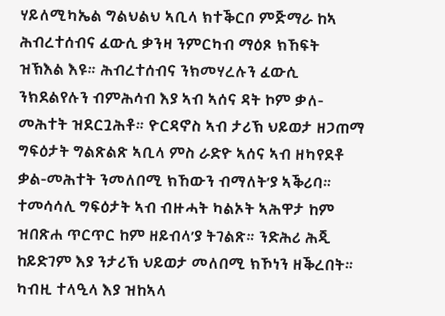ሃይለሚካኤል ግልህልህ ኣቢላ ክተቕርቦ ምጅማራ ከኣ ሕብረተሰብና ፈውሲ ቃንዛ ንምርካብ ማዕጾ ክኸፍት ዝኽእል እዩ። ሕብረተሰብና ንክመሃረሉን ፈውሲ ንክደልየሉን ብምሕሳብ እያ ኣብ ኣሰና ዳት ኮም ቃለ-መሕተት ዝደርጓሕቶ። ዮርዳኖስ ኣብ ታሪኽ ህይወታ ዘጋጠማ ግፍዕታት ግልጽልጽ ኣቢላ ምስ ራድዮ ኣሰና ኣብ ዘካየደቶ ቃል-መሕተት ንመለበሚ ክኸውን ብማለት’ያ ኣቕሪባ። ተመሳሳሊ ግፍዕታት ኣብ ብዙሓት ካልኦት ኣሕዋታ ከም ዝበጽሐ ጥርጥር ከም ዘይብላ’ያ ትገልጽ። ንድሕሪ ሕጂ ከይድገም እያ ንታሪኽ ህይወታ መለበሚ ክኾነን ዘቕረበት። ካብዚ ተላዒላ እያ ዝከኣላ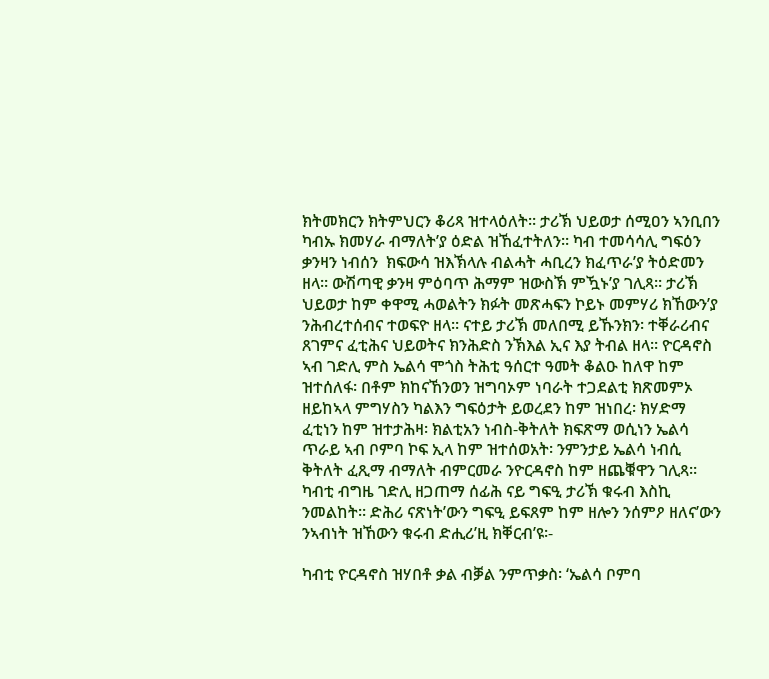ክትመክርን ክትምህርን ቆሪጻ ዝተላዕለት። ታሪኽ ህይወታ ሰሚዐን ኣንቢበን ካብኡ ክመሃራ ብማለት’ያ ዕድል ዝኸፈተትለን። ካብ ተመሳሳሊ ግፍዕን ቃንዛን ነብሰን  ክፍውሳ ዝእኽላሉ ብልሓት ሓቢረን ክፈጥራ’ያ ትዕድመን ዘላ። ውሽጣዊ ቃንዛ ምዕባጥ ሕማም ዝውስኽ ምዃኑ’ያ ገሊጻ። ታሪኽ ህይወታ ከም ቀዋሚ ሓወልትን ክፉት መጽሓፍን ኮይኑ መምሃሪ ክኸውን’ያ ንሕብረተሰብና ተወፍዮ ዘላ። ናተይ ታሪኽ መለበሚ ይኹንክን፡ ተቐራሪብና ጸገምና ፈቲሕና ህይወትና ክንሕድስ ንኽእል ኢና እያ ትብል ዘላ። ዮርዳኖስ ኣብ ገድሊ ምስ ኤልሳ ሞጎስ ትሕቲ ዓሰርተ ዓመት ቆልዑ ከለዋ ከም ዝተሰለፋ፡ በቶም ክከናኸንወን ዝግባኦም ነባራት ተጋደልቲ ክጽመምኦ ዘይከኣላ ምግሃስን ካልእን ግፍዕታት ይወረደን ከም ዝነበረ፡ ክሃድማ ፈቲነን ከም ዝተታሕዛ፡ ክልቲአን ነብስ-ቅትለት ክፍጽማ ወሲነን ኤልሳ ጥራይ ኣብ ቦምባ ኮፍ ኢላ ከም ዝተሰወአት፡ ንምንታይ ኤልሳ ነብሲ ቅትለት ፈጺማ ብማለት ብምርመራ ንዮርዳኖስ ከም ዘጨቑዋን ገሊጻ። ካብቲ ብግዜ ገድሊ ዘጋጠማ ሰፊሕ ናይ ግፍዒ ታሪኽ ቁሩብ እስኪ ንመልከት። ድሕሪ ናጽነት’ውን ግፍዒ ይፍጸም ከም ዘሎን ንሰምዖ ዘለና’ውን ንኣብነት ዝኸውን ቁሩብ ድሒሪ’ዚ ክቐርብ’ዩ፡-

ካብቲ ዮርዳኖስ ዝሃበቶ ቃል ብቓል ንምጥቃስ፡ ‘ኤልሳ ቦምባ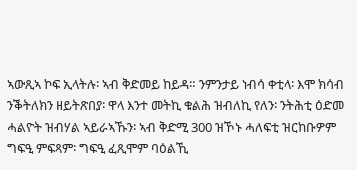ኣውጺኣ ኮፍ ኢላትሉ፡ ኣብ ቅድመይ ከይዳ። ንምንታይ ነብሳ ቀቲላ፡ እሞ ክሳብ ንቕትለክን ዘይትጽበያ፡ ዋላ እንተ መትኪ ቁልሕ ዝብለኪ የለን፡ ንትሕቲ ዕድመ ሓልዮት ዝብሃል ኣይራኣኹን፡ ኣብ ቅድሚ 300 ዝኾኑ ሓለፍቲ ዝርከቡዎም ግፍዒ ምፍጻም፡ ግፍዒ ፈጺሞም ባዕልኺ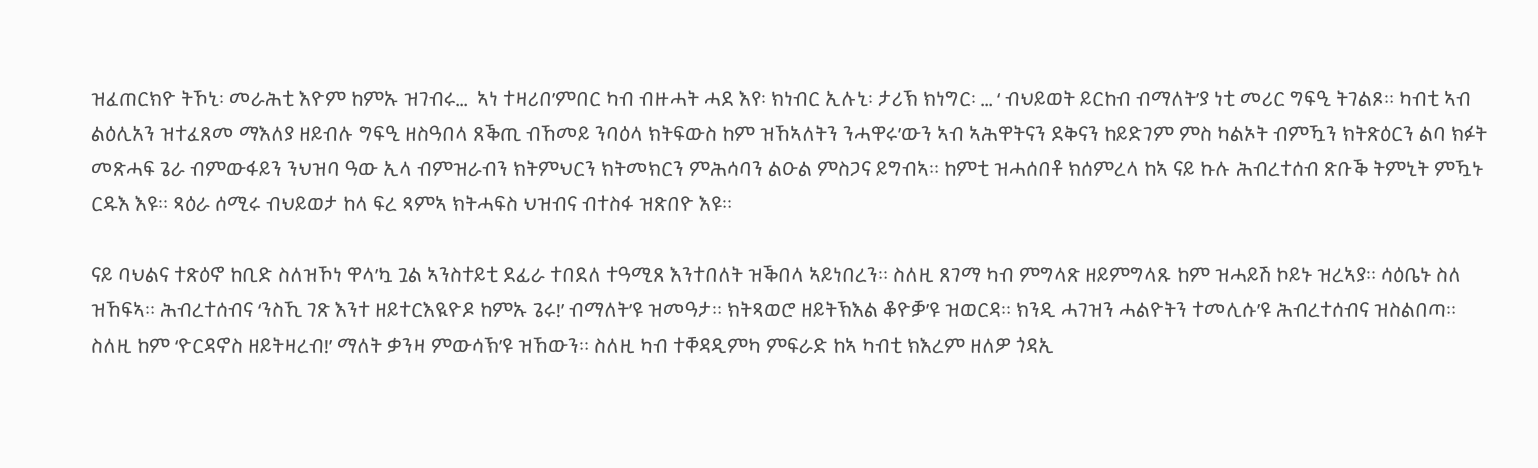ዝፈጠርክዮ ትኾኒ፡ መራሕቲ እዮም ከምኡ ዝገብሩ…  ኣነ ተዛሪበ’ምበር ካብ ብዙሓት ሓደ እየ፡ ክነብር ኢሉኒ፡ ታሪኽ ክነግር፡ … ‘ ብህይወት ይርከብ ብማለት’ያ ነቲ መሪር ግፍዒ ትገልጾ። ካብቲ ኣብ ልዕሊአን ዝተፈጸመ ማእለያ ዘይብሉ ግፍዒ ዘስዓበላ ጸቕጢ ብኸመይ ንባዕላ ክትፍውስ ከም ዝኸኣለትን ንሓዋሩ’ውን ኣብ ኣሕዋትናን ደቅናን ከይድገም ምስ ካልኦት ብምዃን ክትጽዕርን ልባ ክፉት መጽሓፍ ጌራ ብምውፋይን ንህዝባ ዓው ኢላ ብምዝራብን ክትምህርን ክትመክርን ምሕሳባን ልዑል ምስጋና ይግብኣ። ከምቲ ዝሓሰበቶ ክሰምረላ ከኣ ናይ ኩሉ ሕብረተሰብ ጽቡቕ ትምኒት ምዃኑ ርዱእ እዩ። ጻዕራ ሰሚሩ ብህይወታ ከላ ፍረ ጻምኣ ክትሓፍስ ህዝብና ብተስፋ ዝጽበዮ እዩ።

ናይ ባህልና ተጽዕኖ ከቢድ ስለዝኾነ ዋላ’ኳ ጓል ኣንስተይቲ ደፊራ ተበደለ ተዓሚጸ እንተበለት ዝቕበላ ኣይነበረን። ስለዚ ጸገማ ካብ ምግላጽ ዘይምግላጹ ከም ዝሓይሽ ኮይኑ ዝረኣያ። ሳዕቤኑ ስለ ዝኸፍኣ። ሕብረተሰብና ‘ንስኺ ገጽ እንተ ዘይተርእዪዮዶ ከምኡ ጌሩ!’ ብማለት’ዩ ዝመዓታ። ክትጻወሮ ዘይትኽእል ቆዮቓ’ዩ ዝወርዳ። ክንዲ ሓገዝን ሓልዮትን ተመሊሱ’ዩ ሕብረተሰብና ዝስልበጣ። ስለዚ ከም ‘ዮርዳኖስ ዘይትዛረብ!’ ማለት ቃንዛ ምውሳኽ’ዩ ዝኸውን። ስለዚ ካብ ተቐዳዲምካ ምፍራድ ከኣ ካብቲ ክእረም ዘለዎ ጎዳኢ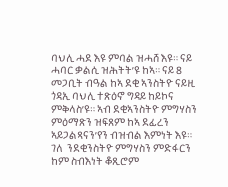ባህሊ ሓደ እዩ ምባል ዝሓሸ እዩ። ናይ ሓባር ቃልሲ ዝሕትት’ዩ ከኣ። ናይ 8 መጋቢት ብዓል ከኣ ደቂ ኣንስትዮ ናይዚ  ጎዳኢ ባህሊ ተጽዕኖ ግዳይ ከይኮና ምቅላስ’ዩ። ኣብ ደቂኣንስትዮ ምግሃስን ምዕማጽን ዝፍጸም ከኣ ደፊረን ኣይጋልጻናን’የን ብዝብል እምነት እዩ። ገለ  ንደቂንስትዮ ምግሃስን ምድፋርን ከም ስብእነት ቆጺሮም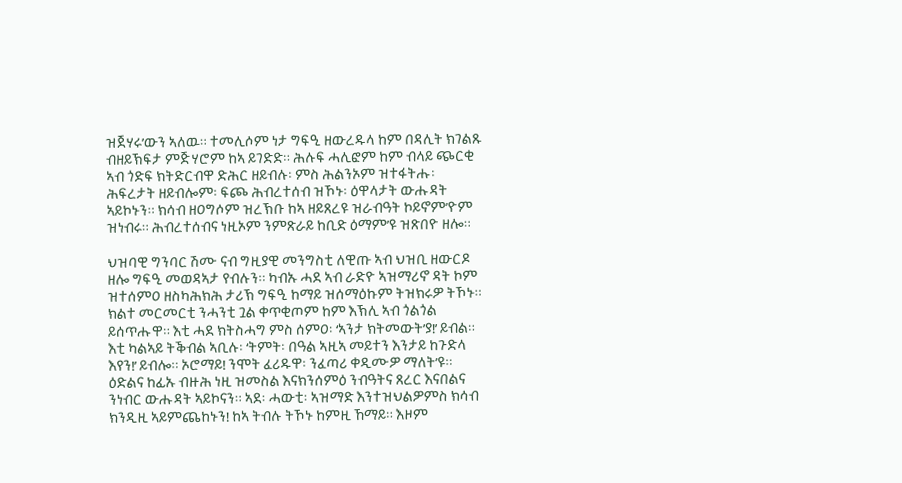ዝጀሃሩ’ውን ኣለዉ። ተመሊሶም ነታ ግፍዒ ዘውረዱላ ከም በዳሊት ክገልጹ ብዘይኽፍታ ምጅሃሮም ከኣ ይገድድ። ሕሉፍ ሓሊፎም ከም ብላይ ጭርቂ ኣብ ጎድፍ ክትድርብዋ ድሕር ዘይብሉ፡ ምስ ሕልንኦም ዝተፋትሑ፡ ሕፍረታት ዘይብሎም፡ ፍጮ ሕብረተሰብ ዝኾኑ፡ ዕዋላታት ውሑዳት ኣይኮኑን። ክሳብ ዘዐግሶም ዝረኽቡ ከኣ ዘይጸረዩ ዝራብዓት ኮይኖም’ዮም ዝነብሩ። ሕብረተሰብና ነዚኦም ንምጽራይ ከቢድ ዕማም’ዩ ዝጽበዮ ዘሎ።

ህዝባዊ ግንባር ሽሙ ናብ ግዚያዊ መንግስቲ ለዊጡ ኣብ ህዝቢ ዘውርዶ ዘሎ ግፍዒ መወዳኣታ የብሉን። ካብኡ ሓደ ኣብ ራድዮ ኣዝማሪኖ ዳት ኮም ዝተሰምዐ ዘስካሕክሕ ታሪኽ ግፍዒ ከማይ ዝሰማዕኩም ትዝክሩዎ ትኾኑ። ክልተ መርመርቲ ንሓንቲ ጓል ቀጥቂጦም ከም እኽሊ ኣብ ጎልጎል ይሰጥሑዋ። እቲ ሓደ ክትስሓግ ምስ ሰምዐ፡ ‘ኣንታ ክትመውት’ያ!’ ይብል። እቲ ካልኣይ ትቕብል ኣቢሉ፡ ‘ትምት፡ በዓል ኣዚኣ መይተን እንታይ ከጉድላ እየን!’ ይብሎ። ኦሮማይ! ንሞት ፈሪዱዋ፡ ንፈጣሪ ቀዲሙዎ ማለት’ዩ። ዕድልና ከፊኡ ብዙሕ ነዚ ዝመስል እናክንሰምዕ ንብዓትና ጸረር እናበልና ንነብር ውሑዳት ኣይኮናን። ኣደ፡ ሓውቲ፡ ኣዝማድ እንተዝህልዎምስ ክሳብ ክንዲዚ ኣይምጨከኑን! ከኣ ትብሉ ትኾኑ ከምዚ ኸማይ። እዞም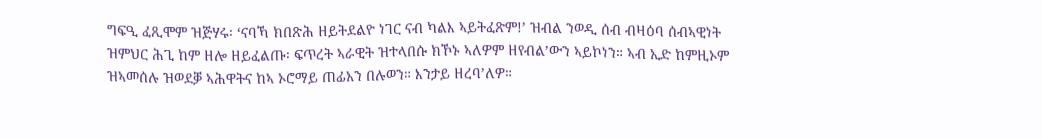ግፍዒ ፈጺሞም ዝጅሃሩ፡ ‘ናባኻ ክበጽሕ ዘይትደልዮ ነገር ናብ ካልእ ኣይትፈጽም!’ ዝብል ንወዲ ሰብ ብዛዕባ ሰብኣዊነት ዝምህር ሕጊ ከም ዘሎ ዘይፈልጡ፡ ፍጥረት ኣራዊት ዝተላበሱ ክኾኑ ኣለዎም ዘየብል’ውን ኣይኮነን። ኣብ ኢድ ከምዚኦም ዝኣመሰሉ ዝወደቓ ኣሕዋትና ከኣ ኦሮማይ ጠፊአን በሉወን። እንታይ ዘረባ’ለዎ።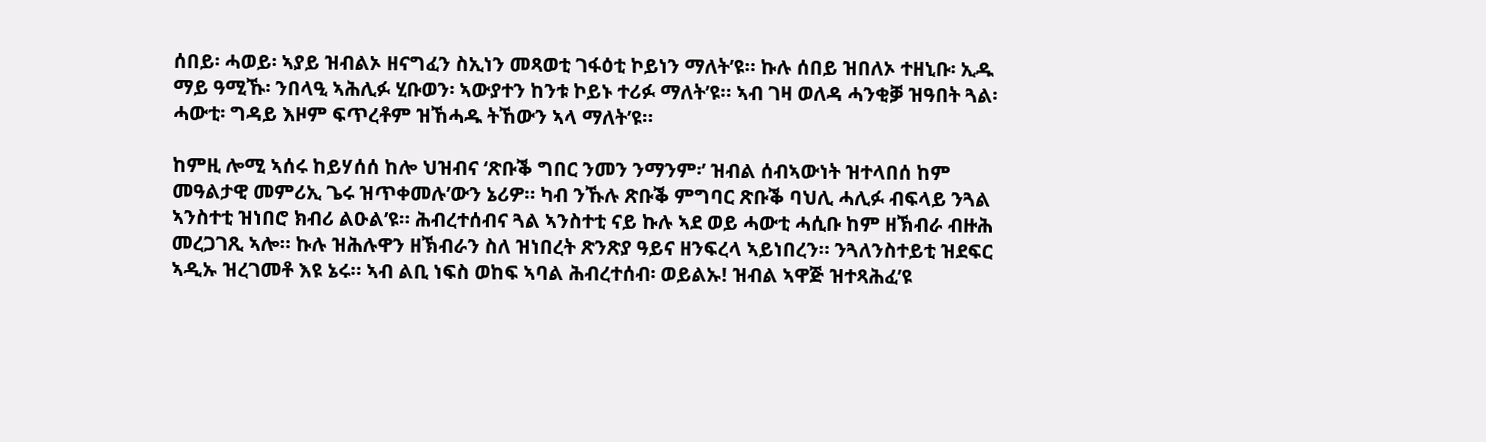ሰበይ፡ ሓወይ፡ ኣያይ ዝብልኦ ዘናግፈን ስኢነን መጻወቲ ገፋዕቲ ኮይነን ማለት’ዩ። ኩሉ ሰበይ ዝበለኦ ተዘኒቡ፡ ኢዱ ማይ ዓሚኹ፡ ንበላዒ ኣሕሊፉ ሂቡወን፡ ኣውያተን ከንቱ ኮይኑ ተሪፉ ማለት’ዩ። ኣብ ገዛ ወለዳ ሓንቂቓ ዝዓበት ጓል፡ ሓውቲ፡ ግዳይ እዞም ፍጥረቶም ዝኸሓዱ ትኸውን ኣላ ማለት’ዩ።

ከምዚ ሎሚ ኣሰሩ ከይሃሰሰ ከሎ ህዝብና ‘ጽቡቕ ግበር ንመን ንማንም፡’ ዝብል ሰብኣውነት ዝተላበሰ ከም መዓልታዊ መምሪኢ ጌሩ ዝጥቀመሉ’ውን ኔሪዎ። ካብ ንኹሉ ጽቡቕ ምግባር ጽቡቕ ባህሊ ሓሊፉ ብፍላይ ንጓል ኣንስተቲ ዝነበሮ ክብሪ ልዑል’ዩ። ሕብረተሰብና ጓል ኣንስተቲ ናይ ኩሉ ኣደ ወይ ሓውቲ ሓሲቡ ከም ዘኽብራ ብዙሕ መረጋገጺ ኣሎ። ኩሉ ዝሕሉዋን ዘኽብራን ስለ ዝነበረት ጽንጽያ ዓይና ዘንፍረላ ኣይነበረን። ንጓለንስተይቲ ዝደፍር ኣዲኡ ዝረገመቶ እዩ ኔሩ። ኣብ ልቢ ነፍስ ወከፍ ኣባል ሕብረተሰብ፡ ወይልኡ! ዝብል ኣዋጅ ዝተጻሕፈ’ዩ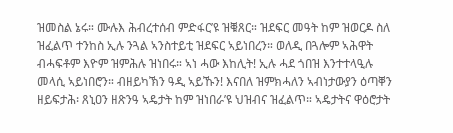ዝመስል ኔሩ። ሙሉእ ሕብረተሰብ ምድፋር’ዩ ዝቑጸር። ዝደፍር መዓት ከም ዝወርዶ ስለ ዝፈልጥ ተንከስ ኢሉ ንጓል ኣንስተይቲ ዝደፍር ኣይነበረን። ወለዲ በጓሎም ኣሕዋት ብሓፍቶም እዮም ዝምሕሉ ዝነበሩ። ኣነ ሓው እከሊት! ኢሉ ሓደ ጎበዝ እንተተላዒሉ መላሲ ኣይነበሮን። ብዘይካኽን ዓዲ ኣይኹን! እናበለ ዝምክሓለን ኣብነታውያን ዕጣቐን ዘይፍታሕ፡ ጸኒዐን ዘጽንዓ ኣዴታት ከም ዝነበራ’ዩ ህዝብና ዝፈልጥ። ኣዴታትና ዋዕሮታት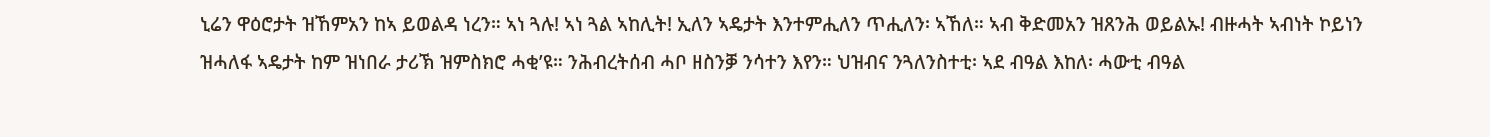ኒሬን ዋዕሮታት ዝኸምአን ከኣ ይወልዳ ነረን። ኣነ ጓሉ! ኣነ ጓል ኣከሊት! ኢለን ኣዴታት እንተምሒለን ጥሒለን፡ ኣኸለ። ኣብ ቅድመአን ዝጸንሕ ወይልኡ! ብዙሓት ኣብነት ኮይነን ዝሓለፋ ኣዴታት ከም ዝነበራ ታሪኽ ዝምስክሮ ሓቂ’ዩ። ንሕብረትሰብ ሓቦ ዘስንቓ ንሳተን እየን። ህዝብና ንጓለንስተቲ፡ ኣደ ብዓል እከለ፡ ሓውቲ ብዓል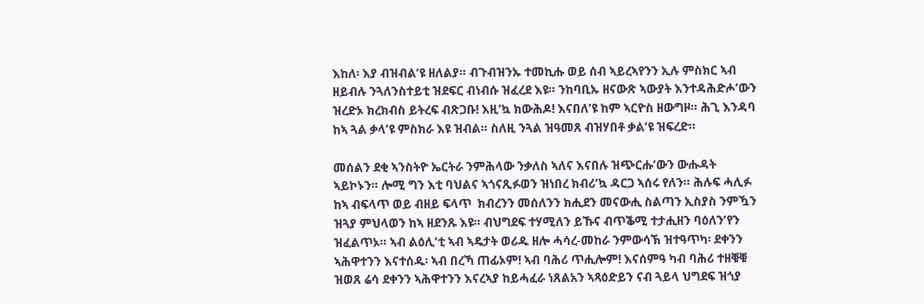እከለ፡ እያ ብዝብል’ዩ ዘለልያ። ብጉብዝንኡ ተመኪሑ ወይ ሰብ ኣይረኣየንን ኢሉ ምስክር ኣብ ዘይብሉ ንጓለንስተይቲ ዝደፍር ብነብሱ ዝፈረደ እዩ። ንከባቢኡ ዘናውጽ ኣውያት እንተዳሕድሖ’ውን ዝረድኦ ክረክብስ ይትረፍ ብጽጋቡ! እዚ’ኳ ክውሕዶ! እናበለ’ዩ ከም ኣርዮስ ዘውግዞ። ሕጊ እንዳባ ከኣ ጓል ቃላ’ዩ ምስክራ እዩ ዝብል። ስለዚ ንጓል ዝዓመጸ ብዝሃበቶ ቃል’ዩ ዝፍረድ።

መሰልን ደቂ ኣንስትዮ ኤርትራ ንምሕላው ንቃለስ ኣለና እናበሉ ዝጭርሑ’ውን ውሑዳት ኣይኮኑን። ሎሚ ግን እቲ ባህልና ኣጎናጺፉወን ዝነበረ ክብሪ’ኳ ዳርጋ ኣሰሩ የለን። ሕሉፍ ሓሊፉ ከኣ ብፍላጥ ወይ ብዘይ ፍላጥ  ክብረንን መሰለንን ክሒደን መናውሒ ስልጣን ኢስያስ ንምዃን ዝጓያ ምህላወን ከኣ ዘደንጹ እዩ። ብህግደፍ ተሃሚለን ይኹና ብጥቕሚ ተታሒዘን ባዕለን’የን ዝፈልጥኦ። ኣብ ልዕሊ’ቲ ኣብ ኣዴታት ወሪዱ ዘሎ ሓሳረ-መከራ ንምውሳኽ ዝተዓጥካ፡ ደቀንን ኣሕዋተንን እናተሰዱ፡ ኣብ በረኻ ጠፊኦም! ኣብ ባሕሪ ጥሒሎም! እናሰምዓ ካብ ባሕሪ ተዘቑቑ ዝወጸ ሬሳ ደቀንን ኣሕዋተንን እናረኣያ ከይሓፈራ ነጸልአን ኣጻዕድይን ናብ ጓይላ ህግደፍ ዝጎያ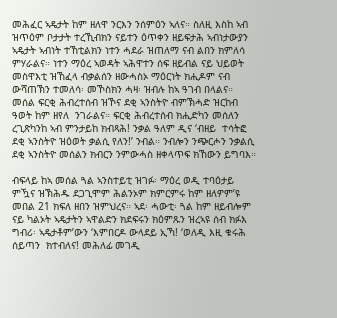መሕፈር ኣዴታት ከም ዘለዋ ንርእን ንሰምዕን ኣለና። ስለዚ እስከ ኣብ ዝጥዕም ቦታታት ተረኺብክን ናይተን ዕጥቀን ዘይፍታሕ ኣብነታውያን ኣዴታት ኣብነት ተኸቲልክን ነተን ሓደራ ዝጠለማ ናብ ልበን ክምለሳ ምሃራልና። ነተን ማዕረ ኣወዳት ኣሕዋተን ሰፍ ዘይብል ናይ ህይወት መስዋእቲ ዝኸፈላ ብቃልሰን ዘውሓስኦ ማዕርነት ክሒዶም ናብ ውሻጠኽን ተመለሳ፡ መኾስክን ሓዛ፡ ዝብሉ ከኣ ዓገብ በላልና። መሰል ፍርቂ ሕብረተሰብ ዝኾና ደቂ ኣንስትዮ ብምኽሓድ ዝርከብ ዓወት ከም ዘየለ  ንገራልና። ፍርቂ ሕብረተሰብ ክሒድካን መሰለን ረጊጽካንከ ኣብ ምንታይከ ክብጻሕ! ንቃል ዓለም ዲና ‘ብዘይ  ተሳትፎ ደቂ ኣንስትዮ ዝዕወት ቃልሲ የለን!’ ንብል። ንብሎን ንጭርሖን ንቃልሲ ደቂ ኣንስትዮ መሰልን ክብርን ንምውሓስ ዘቀላጥፍ ክኸውን ይግባእ።

ብፍላይ ከኣ መሰል ጓል ኣንስተይቲ ዝገፉ፡ ማዕረ ወዲ ተባዕታይ ምዃና ዝኽሕዱ ደጋጊሞም ሕልንኦም ክምርምሩ ከም ዘለዎም’ዩ መበል 21 ክፍለ ዘበን ዝምህረና። ኣደ፡ ሓውቲ፡ ጓል ከም ዘይብሎም ናይ ካልኦት ኣዴታትን ኣዋልድን ክደፍሩን ክዕምጹን ዝረኣዩ ሰብ ክፉእ ግብሪ፡ ኣዴታቶም’ውን ‘እምበርዶ ውላደይ ኢኻ! ‘ወለዲ እዚ ቁሩሕ ሰይጣን  ክተብለና! መሕለፊ መገዲ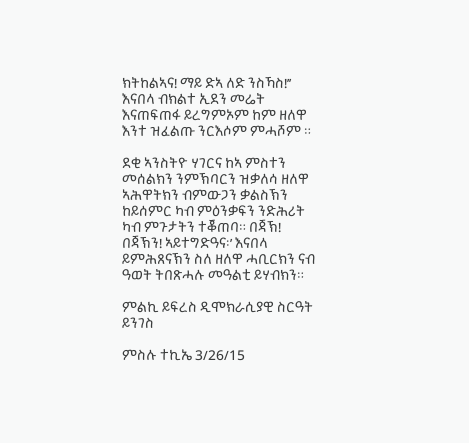ክትከልኣና! ማይ ድኣ ለድ ንስኻስ!’’ እናበላ ብክልተ ኢደን መሬት እናጠፍጠፋ ይረግምኦም ከም ዘለዋ እንተ ዝፈልጡ ንርእሶም ምሓሾም ።

ደቂ ኣንስትዮ ሃገርና ከኣ ምስተን መሰልክን ንምኽባርን ዝቃለሳ ዘለዋ ኣሕዋትክን ብምውጋን ቃልስኽን ከይሰምር ካብ ምዕንቃፍን ንድሕሪት ካብ ምጉታትን ተቖጠባ። በጃኽ! በጃኽን! ኣይተግድዓና፡’ እናበላ ይምሕጸናኽን ስለ ዘለዋ ሓቢርክን ናብ ዓወት ትበጽሓሉ መዓልቲ ይሃብክን።

ምልኪ ይፍረስ ዲሞክራሲያዊ ስርዓት ይንገስ

ምስሉ ተኪኤ 3/26/15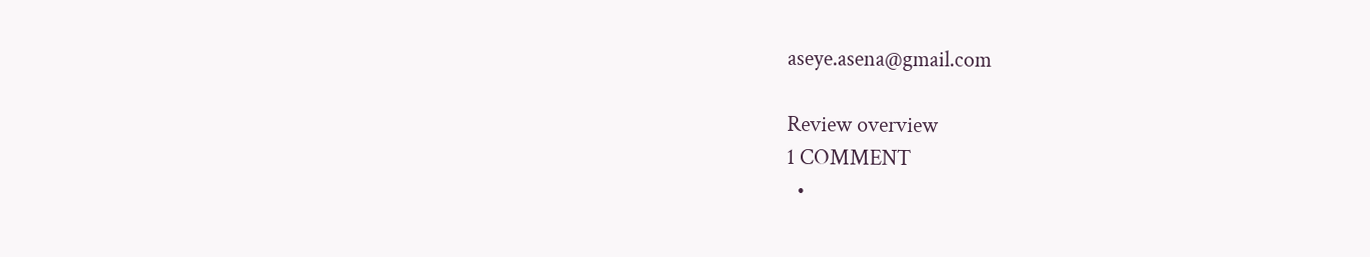aseye.asena@gmail.com

Review overview
1 COMMENT
  •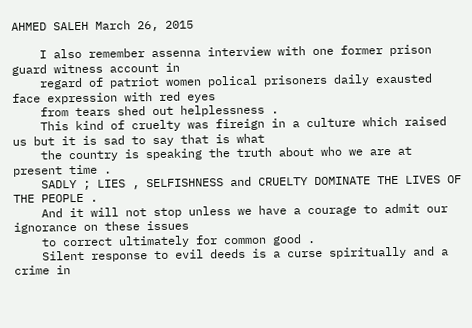AHMED SALEH March 26, 2015

    I also remember assenna interview with one former prison guard witness account in
    regard of patriot women polical prisoners daily exausted face expression with red eyes
    from tears shed out helplessness .
    This kind of cruelty was fireign in a culture which raised us but it is sad to say that is what
    the country is speaking the truth about who we are at present time .
    SADLY ; LIES , SELFISHNESS and CRUELTY DOMINATE THE LIVES OF THE PEOPLE .
    And it will not stop unless we have a courage to admit our ignorance on these issues
    to correct ultimately for common good .
    Silent response to evil deeds is a curse spiritually and a crime in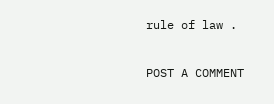rule of law .

POST A COMMENT